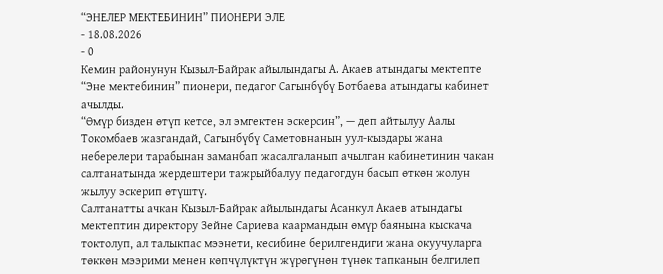“ЭНЕЛЕР МЕКТЕБИНИН” ПИОНЕРИ ЭЛЕ
- 18.08.2026
- 0
Кемин районунун Кызыл-Байрак айылындагы А. Акаев атындагы мектепте “Эне мектебинин” пионери, педагог Сагынбүбү Ботбаева атындагы кабинет ачылды.
“Өмүр бизден өтүп кетсе, эл эмгектен эскерсин”, — деп айтылуу Аалы Токомбаев жазгандай, Сагынбүбү Саметовнанын уул-кыздары жана неберелери тарабынан заманбап жасалгаланып ачылган кабинетинин чакан салтанатында жердештери тажрыйбалуу педагогдун басып өткөн жолун жылуу эскерип өтүштү.
Салтанатты ачкан Кызыл-Байрак айылындагы Асанкул Акаев атындагы мектептин директору Зейне Сариева каармандын өмүр баянына кыскача токтолуп, ал талыкпас мээнети, кесибине берилгендиги жана окуучуларга төккөн мээрими менен көпчүлүктүн жүрөгүнөн түнөк тапканын белгилеп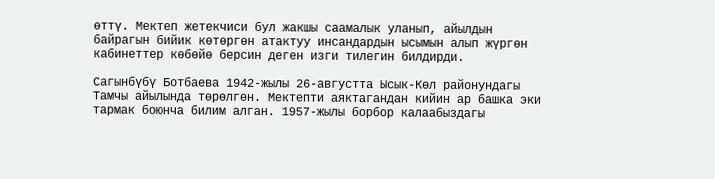өттү. Мектеп жетекчиси бул жакшы саамалык уланып, айылдын байрагын бийик көтөргөн атактуу инсандардын ысымын алып жүргөн кабинеттер көбөйө берсин деген изги тилегин билдирди.

Сагынбүбү Ботбаева 1942-жылы 26-августта Ысык-Көл районундагы Тамчы айылында төрөлгөн. Мектепти аяктагандан кийин ар башка эки тармак боюнча билим алган. 1957-жылы борбор калаабыздагы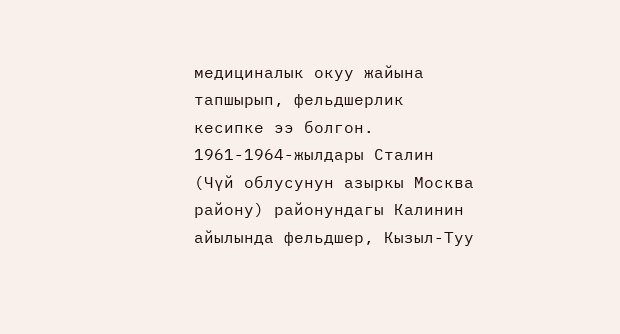медициналык окуу жайына тапшырып, фельдшерлик кесипке ээ болгон. 1961-1964-жылдары Сталин (Чүй облусунун азыркы Москва району) районундагы Калинин айылында фельдшер, Кызыл-Туу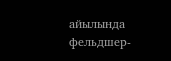айылында фельдшер-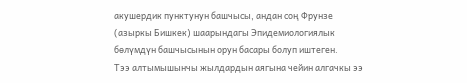акушердик пунктунун башчысы, андан соң Фрунзе (азыркы Бишкек) шаарындагы Эпидемиологиялык бөлүмдүн башчысынын орун басары болуп иштеген.
Тээ алтымышынчы жылдардын аягына чейин алгачкы ээ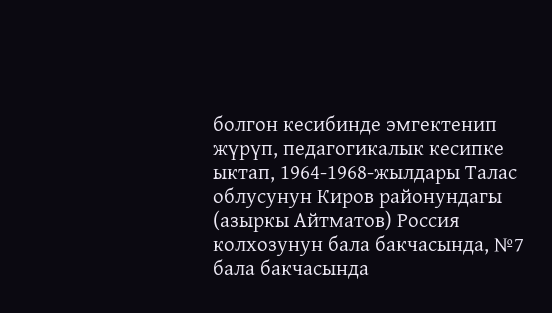болгон кесибинде эмгектенип жүрүп, педагогикалык кесипке ыктап, 1964-1968-жылдары Талас облусунун Киров районундагы (азыркы Айтматов) Россия колхозунун бала бакчасында, №7 бала бакчасында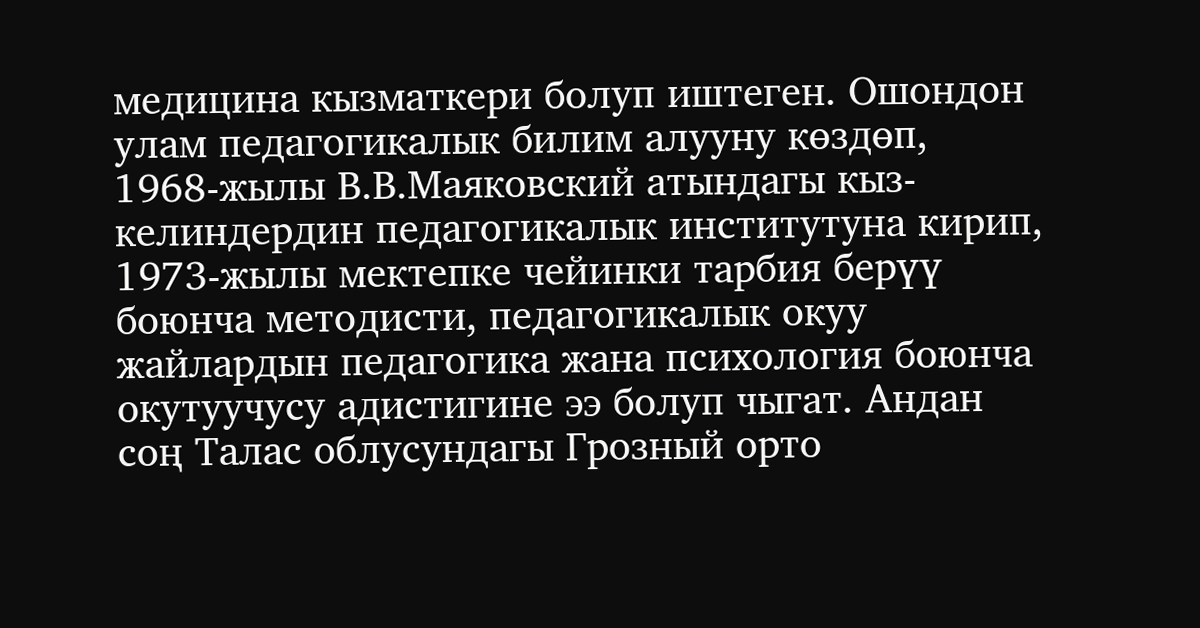медицина кызматкери болуп иштеген. Ошондон улам педагогикалык билим алууну көздөп, 1968-жылы В.В.Маяковский атындагы кыз-келиндердин педагогикалык институтуна кирип, 1973-жылы мектепке чейинки тарбия берүү боюнча методисти, педагогикалык окуу жайлардын педагогика жана психология боюнча окутуучусу адистигине ээ болуп чыгат. Андан соң Талас облусундагы Грозный орто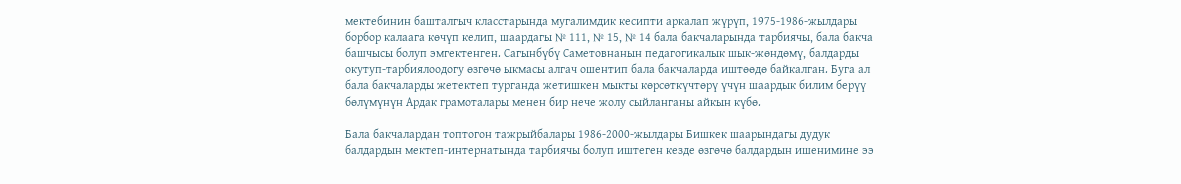мектебинин башталгыч класстарында мугалимдик кесипти аркалап жүрүп, 1975-1986-жылдары борбор калаага көчүп келип, шаардагы № 111, № 15, № 14 бала бакчаларында тарбиячы, бала бакча башчысы болуп эмгектенген. Сагынбүбү Саметовнанын педагогикалык шык-жөндөмү, балдарды окутуп-тарбиялоодогу өзгөчө ыкмасы алгач ошентип бала бакчаларда иштөөдө байкалган. Буга ал бала бакчаларды жетектеп турганда жетишкен мыкты көрсөткүчтөрү үчүн шаардык билим берүү бөлүмүнүн Ардак грамоталары менен бир нече жолу сыйланганы айкын күбө.

Бала бакчалардан топтогон тажрыйбалары 1986-2000-жылдары Бишкек шаарындагы дудук балдардын мектеп-интернатында тарбиячы болуп иштеген кезде өзгөчө балдардын ишенимине ээ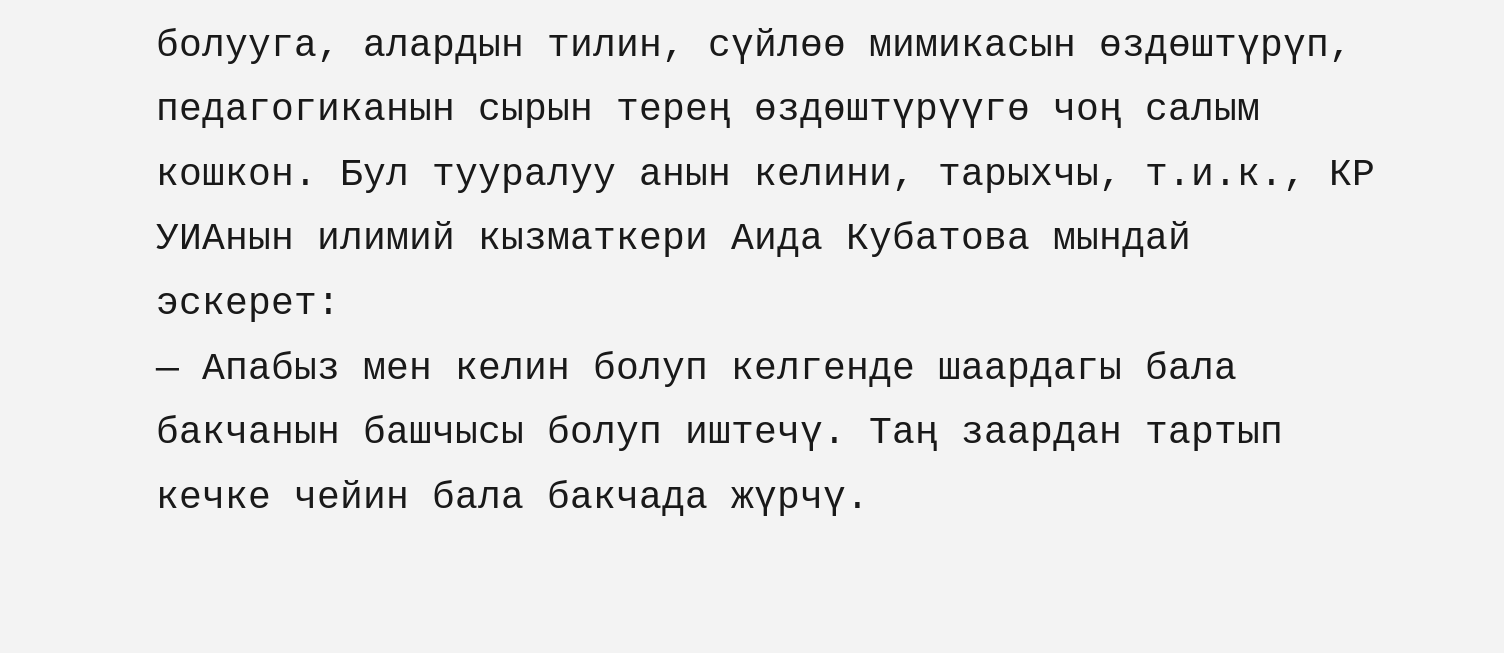болууга, алардын тилин, сүйлөө мимикасын өздөштүрүп, педагогиканын сырын терең өздөштүрүүгө чоң салым кошкон. Бул тууралуу анын келини, тарыхчы, т.и.к., КР УИАнын илимий кызматкери Аида Кубатова мындай эскерет:
— Апабыз мен келин болуп келгенде шаардагы бала бакчанын башчысы болуп иштечү. Таң заардан тартып кечке чейин бала бакчада жүрчү.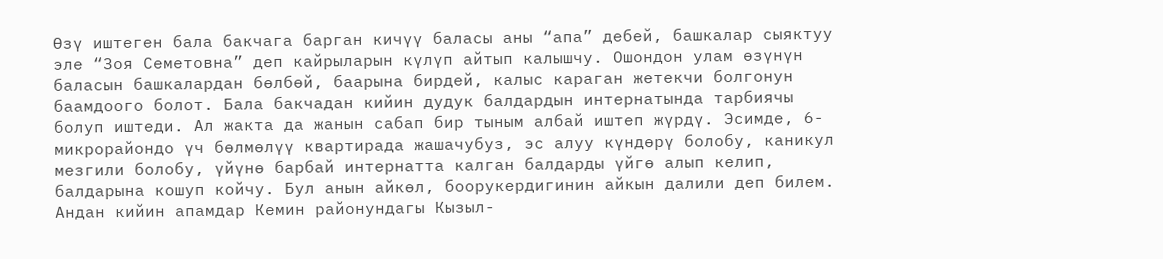Өзү иштеген бала бакчага барган кичүү баласы аны “апа” дебей, башкалар сыяктуу эле “Зоя Семетовна” деп кайрыларын күлүп айтып калышчу. Ошондон улам өзүнүн баласын башкалардан бөлбөй, баарына бирдей, калыс караган жетекчи болгонун баамдоого болот. Бала бакчадан кийин дудук балдардын интернатында тарбиячы болуп иштеди. Ал жакта да жанын сабап бир тыным албай иштеп жүрдү. Эсимде, 6-микрорайондо үч бөлмөлүү квартирада жашачубуз, эс алуу күндөрү болобу, каникул мезгили болобу, үйүнө барбай интернатта калган балдарды үйгө алып келип, балдарына кошуп койчу. Бул анын айкөл, боорукердигинин айкын далили деп билем.
Андан кийин апамдар Кемин районундагы Кызыл-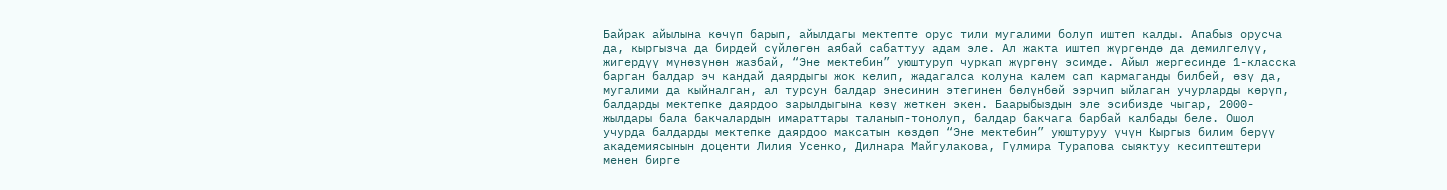Байрак айылына көчүп барып, айылдагы мектепте орус тили мугалими болуп иштеп калды. Апабыз орусча да, кыргызча да бирдей сүйлөгөн аябай сабаттуу адам эле. Ал жакта иштеп жүргөндө да демилгелүү, жигердүү мүнөзүнөн жазбай, “Эне мектебин” уюштуруп чуркап жүргөнү эсимде. Айыл жергесинде 1-класска барган балдар эч кандай даярдыгы жок келип, жадагалса колуна калем сап кармаганды билбей, өзү да, мугалими да кыйналган, ал турсун балдар энесинин этегинен бөлүнбөй ээрчип ыйлаган учурларды көрүп, балдарды мектепке даярдоо зарылдыгына көзү жеткен экен. Баарыбыздын эле эсибизде чыгар, 2000-жылдары бала бакчалардын имараттары таланып-тонолуп, балдар бакчага барбай калбады беле. Ошол учурда балдарды мектепке даярдоо максатын көздөп “Эне мектебин” уюштуруу үчүн Кыргыз билим берүү академиясынын доценти Лилия Усенко, Дилнара Майгулакова, Гүлмира Турапова сыяктуу кесиптештери менен бирге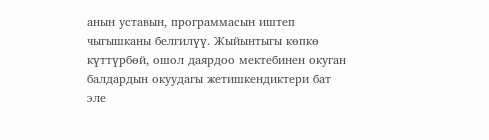анын уставын, программасын иштеп чыгышканы белгилүү. Жыйынтыгы көпкө күттүрбөй, ошол даярдоо мектебинен окуган балдардын окуудагы жетишкендиктери бат эле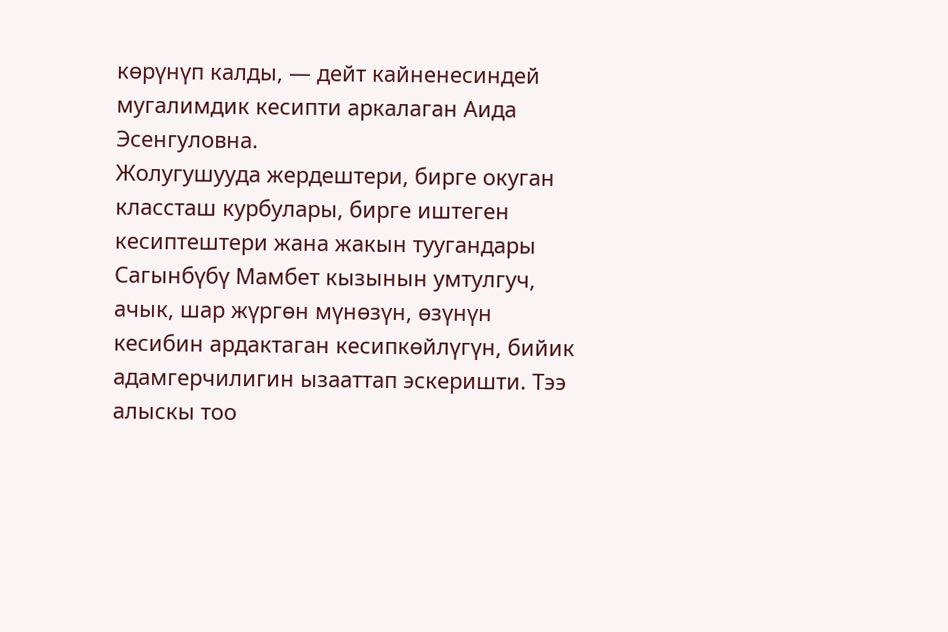көрүнүп калды, — дейт кайненесиндей мугалимдик кесипти аркалаган Аида Эсенгуловна.
Жолугушууда жердештери, бирге окуган классташ курбулары, бирге иштеген кесиптештери жана жакын туугандары Сагынбүбү Мамбет кызынын умтулгуч, ачык, шар жүргөн мүнөзүн, өзүнүн кесибин ардактаган кесипкөйлүгүн, бийик адамгерчилигин ызааттап эскеришти. Тээ алыскы тоо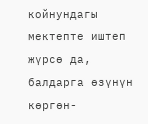койнундагы мектепте иштеп жүрсө да, балдарга өзүнүн көргөн-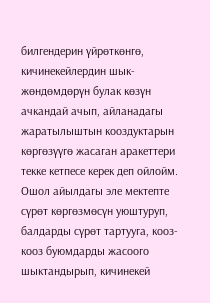билгендерин үйрөткөнгө, кичинекейлердин шык-жөндөмдөрүн булак көзүн ачкандай ачып, айланадагы жаратылыштын кооздуктарын көргөзүүгө жасаган аракеттери текке кетпесе керек деп ойлойм. Ошол айылдагы эле мектепте сүрөт көргөзмөсүн уюштуруп, балдарды сүрөт тартууга, кооз-кооз буюмдарды жасоого шыктандырып, кичинекей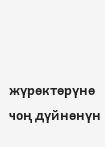жүрөктөрүнө чоң дүйнөнүн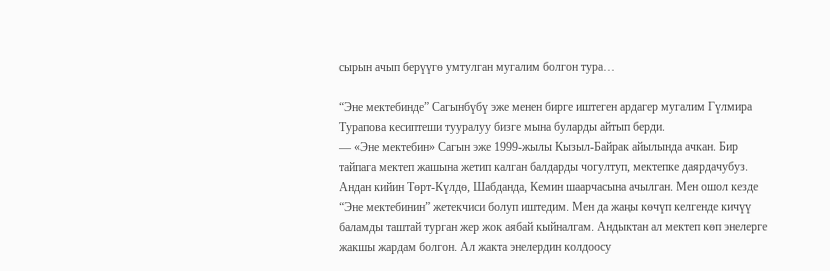сырын ачып берүүгө умтулган мугалим болгон тура…

“Эне мектебинде” Сагынбүбү эже менен бирге иштеген ардагер мугалим Гүлмира Турапова кесиптеши тууралуу бизге мына буларды айтып берди.
— «Эне мектебин» Сагын эже 1999-жылы Кызыл-Байрак айылында ачкан. Бир тайпага мектеп жашына жетип калган балдарды чогултуп, мектепке даярдачубуз. Андан кийин Төрт-Күлдө, Шабданда, Кемин шаарчасына ачылган. Мен ошол кезде “Эне мектебинин” жетекчиси болуп иштедим. Мен да жаңы көчүп келгенде кичүү баламды таштай турган жер жок аябай кыйналгам. Андыктан ал мектеп көп энелерге жакшы жардам болгон. Ал жакта энелердин колдоосу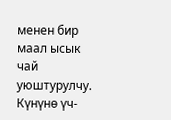менен бир маал ысык чай уюштурулчу. Күнүнө үч-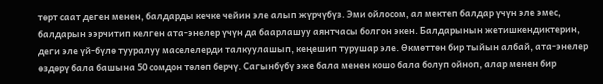төрт саат деген менен, балдарды кечке чейин эле алып жүрчүбүз. Эми ойлосом, ал мектеп балдар үчүн эле эмес, балдарын ээрчитип келген ата-энелер үчүн да баарлашуу аянтчасы болгон экен. Балдарынын жетишкендиктерин, деги эле үй-бүлө тууралуу маселелерди талкуулашып, кеңешип турушар эле. Өкмөттөн бир тыйын албай, ата-энелер өздөрү бала башына 50 сомдон төлөп берчү. Сагынбүбү эже бала менен кошо бала болуп ойноп, алар менен бир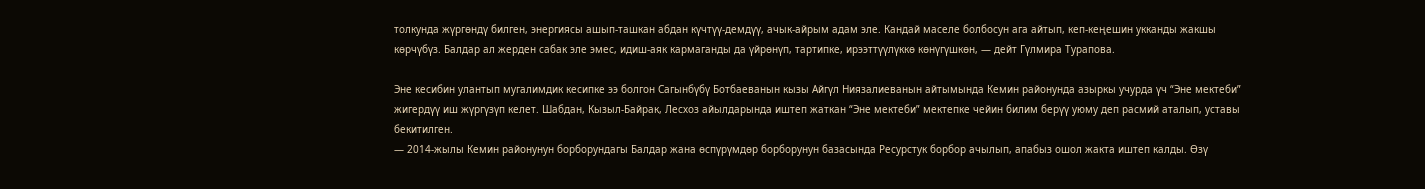толкунда жүргөндү билген, энергиясы ашып-ташкан абдан күчтүү-демдүү, ачык-айрым адам эле. Кандай маселе болбосун ага айтып, кеп-кеңешин укканды жакшы көрчүбүз. Балдар ал жерден сабак эле эмес, идиш-аяк кармаганды да үйрөнүп, тартипке, ирээттүүлүккө көнүгүшкөн, — дейт Гүлмира Турапова.

Эне кесибин улантып мугалимдик кесипке ээ болгон Сагынбүбү Ботбаеванын кызы Айгүл Ниязалиеванын айтымында Кемин районунда азыркы учурда үч “Эне мектеби” жигердүү иш жүргүзүп келет. Шабдан, Кызыл-Байрак, Лесхоз айылдарында иштеп жаткан “Эне мектеби” мектепке чейин билим берүү уюму деп расмий аталып, уставы бекитилген.
— 2014-жылы Кемин районунун борборундагы Балдар жана өспүрүмдөр борборунун базасында Ресурстук борбор ачылып, апабыз ошол жакта иштеп калды. Өзү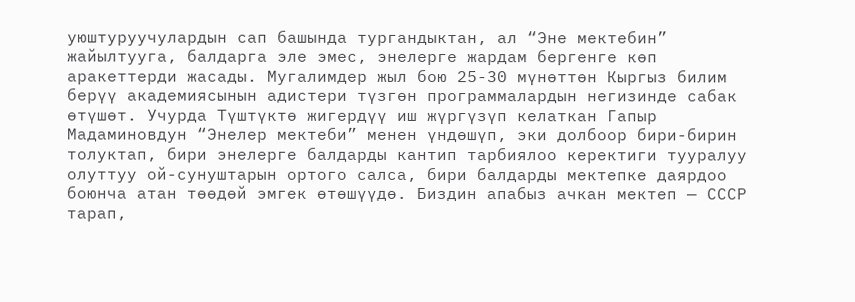уюштуруучулардын сап башында тургандыктан, ал “Эне мектебин” жайылтууга, балдарга эле эмес, энелерге жардам бергенге көп аракеттерди жасады. Мугалимдер жыл бою 25-30 мүнөттөн Кыргыз билим берүү академиясынын адистери түзгөн программалардын негизинде сабак өтүшөт. Учурда Түштүктө жигердүү иш жүргүзүп келаткан Гапыр Мадаминовдун “Энелер мектеби” менен үндөшүп, эки долбоор бири-бирин толуктап, бири энелерге балдарды кантип тарбиялоо керектиги тууралуу олуттуу ой-сунуштарын ортого салса, бири балдарды мектепке даярдоо боюнча атан төөдөй эмгек өтөшүүдө. Биздин апабыз ачкан мектеп — СССР тарап,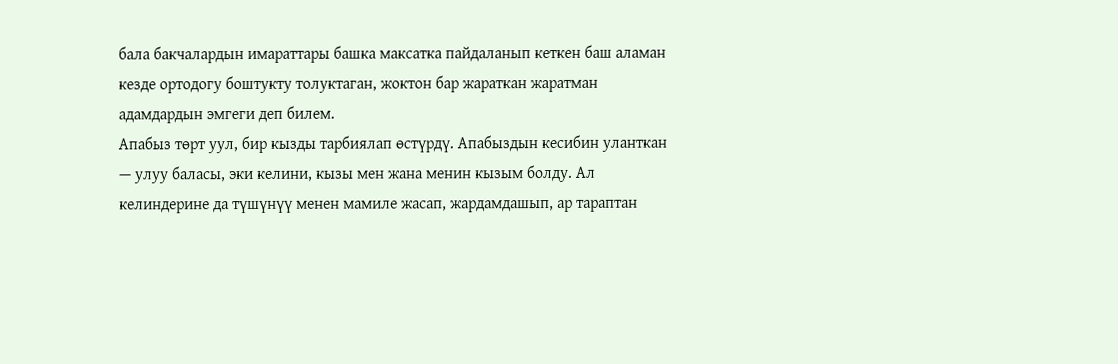бала бакчалардын имараттары башка максатка пайдаланып кеткен баш аламан кезде ортодогу боштукту толуктаган, жоктон бар жараткан жаратман адамдардын эмгеги деп билем.
Апабыз төрт уул, бир кызды тарбиялап өстүрдү. Апабыздын кесибин уланткан — улуу баласы, эки келини, кызы мен жана менин кызым болду. Ал келиндерине да түшүнүү менен мамиле жасап, жардамдашып, ар тараптан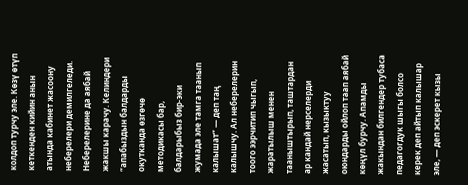колдоп турчу эле. Көзү өтүп кеткенден кийин анын атында кабинет жасоону неберелери демилгеледи. Неберелерине да аябай жакшы карачу. Келиндери “апабыздын балдарды окутканда өзгөчө методикасы бар, балдарыбыз бир-эки жумада эле тамга таанып калышат” — деп таң калышчу. Ал неберелерин тоого ээрчитип чыгып, жаратылыш менен тааныштырып, таштардан ар кандай нерселерди жасатып, кызыктуу оюндарды ойлоп таап аябай көңүл бурчу. Апамды жакындан билгендер тубаса педагогдук шыгы болсо керек деп айтып калышар эле, — деп эскерет кызы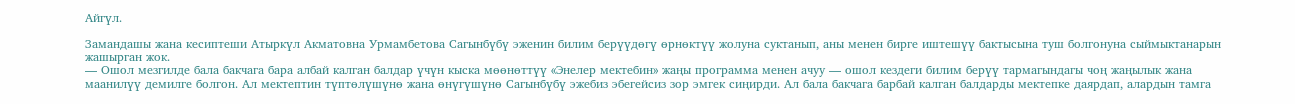Айгүл.

Замандашы жана кесиптеши Атыркүл Акматовна Урмамбетова Сагынбүбү эженин билим берүүдөгү өрнөктүү жолуна суктанып, аны менен бирге иштешүү бактысына туш болгонуна сыймыктанарын жашырган жок.
— Ошол мезгилде бала бакчага бара албай калган балдар үчүн кыска мөөнөттүү «Энелер мектебин» жаңы программа менен ачуу — ошол кездеги билим берүү тармагындагы чоң жаңылык жана маанилүү демилге болгон. Ал мектептин түптөлүшүнө жана өнүгүшүнө Сагынбүбү эжебиз эбегейсиз зор эмгек сиңирди. Ал бала бакчага барбай калган балдарды мектепке даярдап, алардын тамга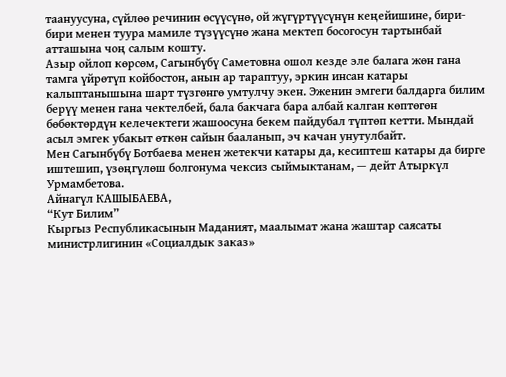таануусуна, сүйлөө речинин өсүүсүнө, ой жүгүртүүсүнүн кеңейишине, бири-бири менен туура мамиле түзүүсүнө жана мектеп босогосун тартынбай атташына чоң салым кошту.
Азыр ойлоп көрсөм, Сагынбүбү Саметовна ошол кезде эле балага жөн гана тамга үйрөтүп койбостон, анын ар тараптуу, эркин инсан катары калыптанышына шарт түзгөнгө умтулчу экен. Эженин эмгеги балдарга билим берүү менен гана чектелбей, бала бакчага бара албай калган көптөгөн бөбөктөрдүн келечектеги жашоосуна бекем пайдубал түптөп кетти. Мындай асыл эмгек убакыт өткөн сайын бааланып, эч качан унутулбайт.
Мен Сагынбүбү Ботбаева менен жетекчи катары да, кесиптеш катары да бирге иштешип, үзөңгүлөш болгонума чексиз сыймыктанам, — дейт Атыркүл Урмамбетова.
Айнагүл КАШЫБАЕВА,
“Кут Билим”
Кыргыз Республикасынын Маданият, маалымат жана жаштар саясаты министрлигинин «Социалдык заказ»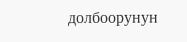долбоорунун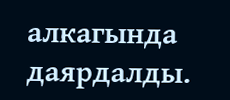алкагында даярдалды.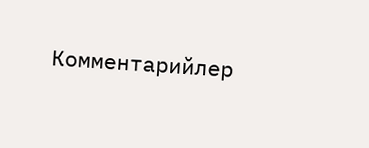Комментарийлер